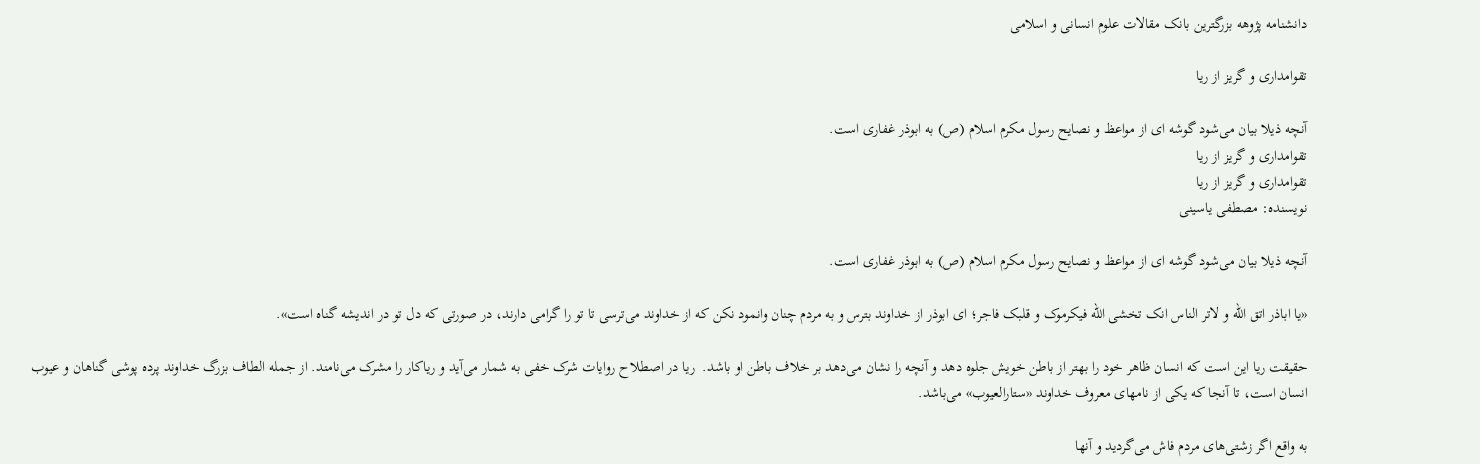دانشنامه پژوهه بزرگترین بانک مقالات علوم انسانی و اسلامی

تقوامداری و گریز از ریا

آنچه ذیلا بیان می‌شود گوشه ای از مواعظ و نصایح رسول مکرم اسلام (ص) به ابوذر غفاری است.
تقوامداری و گریز از ریا
تقوامداری و گریز از ریا
نویسنده: مصطفی یاسینی

آنچه ذیلا بیان می‌شود گوشه ای از مواعظ و نصایح رسول مکرم اسلام (ص) به ابوذر غفاری است.

«یا اباذر اتق الله و لاتر الناس انک تخشی الله فیکرموک و قلبک فاجر؛ ای ابوذر از خداوند بترس و به مردم چنان وانمود نکن که از خداوند می‌ترسی تا تو را گرامی دارند، در صورتی که دل تو در اندیشه گناه است».

حقیقت ریا این است که انسان ظاهر خود را بهتر از باطن خویش جلوه دهد و آنچه را نشان می‌دهد بر خلاف باطن او باشد.  ریا در اصطلاح روایات شرک خفی به شمار می‌آید و ریاکار را مشرک می‌نامند. از جمله الطاف بزرگ خداوند پرده پوشی گناهان و عیوب انسان است، تا آنجا که یکی از نامهای معروف خداوند «ستار‌العیوب» می‌باشد.

به واقع اگر زشتی‌های مردم فاش می‌گردید و آنها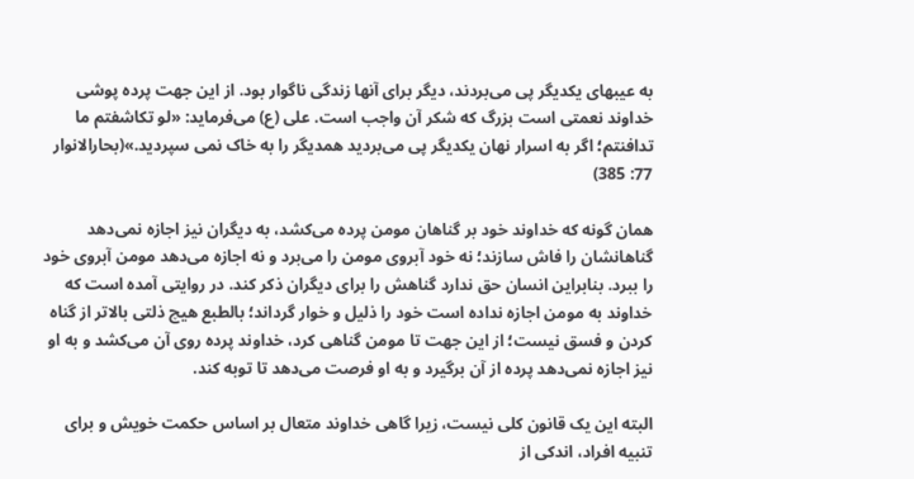به عیبهای یکدیگر پی می‌بردند، دیگر برای آنها زندگی ناگوار بود. از این جهت پرده پوشی خداوند نعمتی است بزرگ که شکر آن واجب است. علی (ع) می‌فرماید: «لو تکاشفتم ما تدافنتم؛ اگر به اسرار نهان یکدیگر پی می‌بردید همدیگر را به خاک نمی سپردید.»(بحارالانوار 77: 385)

همان گونه که خداوند خود بر گناهان مومن پرده می‌کشد، به دیگران نیز اجازه نمی‌دهد گناهانشان را فاش سازند؛ نه خود آبروی مومن را می‌برد و نه اجازه می‌دهد مومن آبروی خود را ببرد. بنابراین انسان حق ندارد گناهش را برای دیگران ذکر کند. در روایتی آمده است که خداوند به مومن اجازه نداده است خود را ذلیل و خوار گرداند؛ بالطبع هیچ ذلتی بالاتر از گناه کردن و فسق نیست؛ از این جهت تا مومن گناهی کرد، خداوند پرده روی آن می‌کشد و به او نیز اجازه نمی‌دهد پرده از آن برگیرد و به او فرصت می‌دهد تا توبه کند.

البته این یک قانون کلی نیست، زیرا گاهی خداوند متعال بر اساس حکمت خویش و برای تنبیه افراد، اندکی از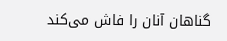گناهان آنان را فاش می‌کند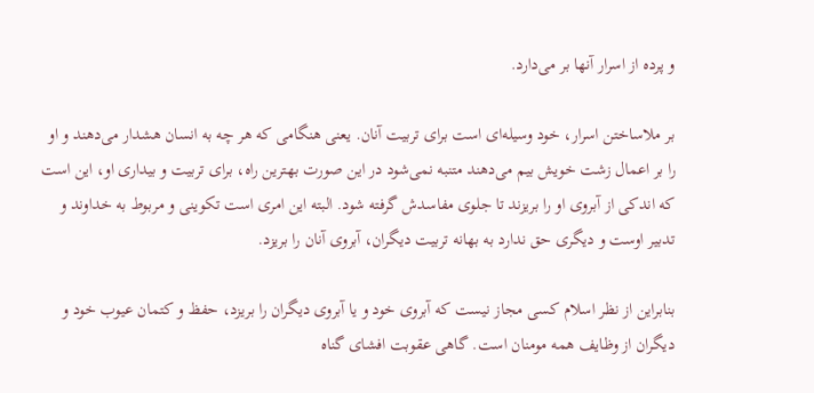و پرده از اسرار آنها بر می‌دارد.

بر ملاساختن اسرار، خود وسیله‌ای است برای تربیت آنان. یعنی هنگامی که هر چه به انسان هشدار می‌دهند و او را بر اعمال زشت خویش بیم می‌دهند متنبه نمی‌شود در این صورت بهترین راه، برای تربیت و بیداری او، این است که اندکی از آبروی او را بریزند تا جلوی مفاسدش گرفته شود. البته این امری است تکوینی و مربوط به خداوند و تدبیر اوست و دیگری حق ندارد به بهانه تربیت دیگران، آبروی آنان را بریزد.

بنابراین از نظر اسلام کسی مجاز نیست که آبروی خود و یا آبروی دیگران را بریزد، حفظ و کتمان عیوب خود و دیگران از وظایف همه مومنان است. گاهی عقوبت افشای گناه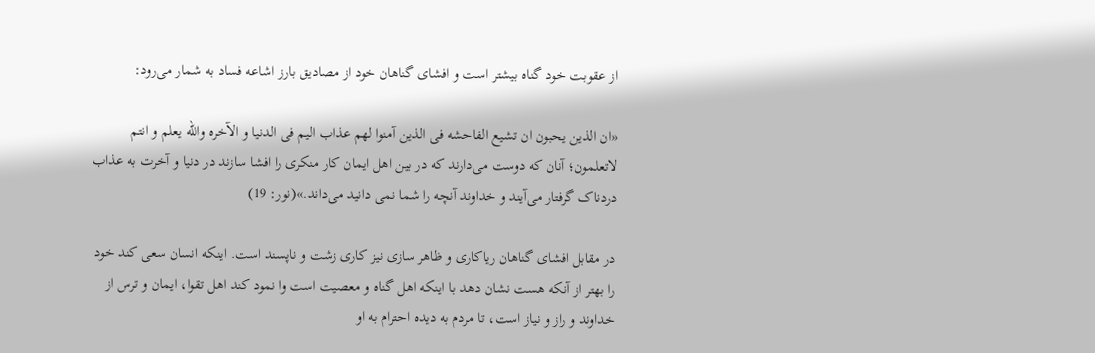از عقوبت خود گناه بیشتر است و افشای گناهان خود از مصادیق بارز اشاعه فساد به شمار می‌رود:

«ان الذین یحبون ان تشیع الفاحشه فی الذین آمنوا لهم عذاب الیم فی الدنیا و الآخره والله یعلم و انتم لاتعلمون؛ آنان که دوست می‌دارند که در بین اهل ایمان کار منکری را افشا سازند در دنیا و آخرت به عذاب دردناک گرفتار می‌آیند و خداوند آنچه را شما نمی دانید می‌داند.»(نور: 19)

در مقابل افشای گناهان ریاکاری و ظاهر سازی نیز کاری زشت و ناپسند است. اینکه انسان سعی کند خود را بهتر از آنکه هست نشان دهد با اینکه اهل گناه و معصیت است وا نمود کند اهل تقوا، ایمان و ترس از خداوند و راز و نیاز است، تا مردم به دیده احترام به او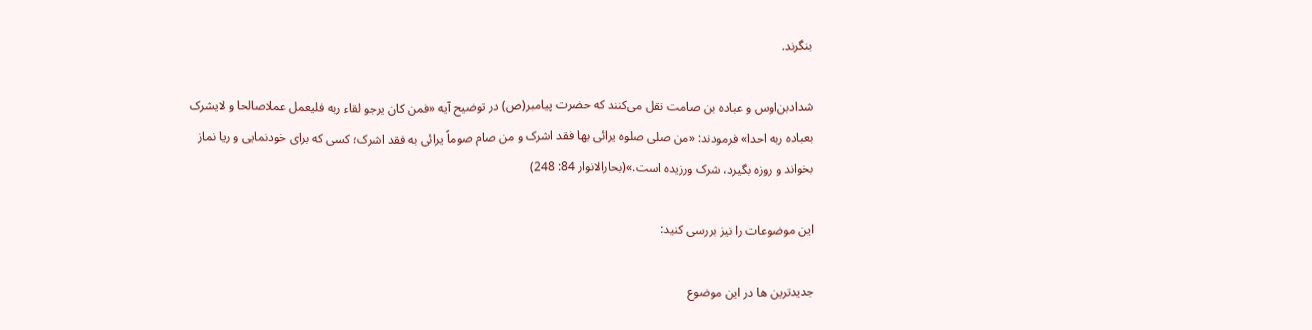بنگرند.

شدادبن‌اوس و عباده بن صامت نقل می‌کنند که حضرت پیامبر(ص) در توضیح آیه «فمن کان یرجو لقاء ربه فلیعمل عملاصالحا و لایشرک بعباده ربه احدا» فرمودند: «من صلی صلوه یرائی بها فقد اشرک و من صام صوماً یرائی به فقد اشرک؛ کسی که برای خودنمایی و ریا نماز بخواند و روزه بگیرد، شرک ورزیده است.»(بحارالانوار 84: 248)

این موضوعات را نیز بررسی کنید:

جدیدترین ها در این موضوع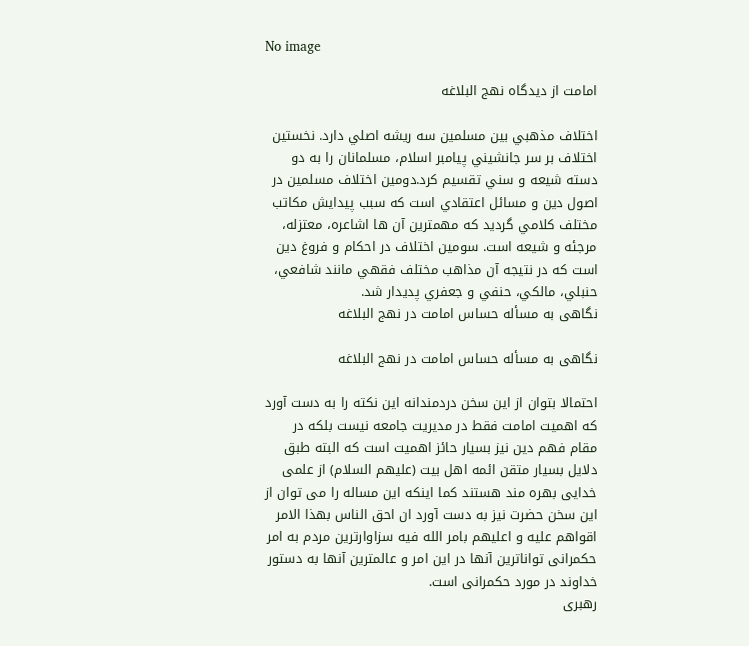No image

امامت از ديدگاه نهج البلاغه

اختلاف مذهبي بين مسلمين سه ريشه اصلي دارد. نخستين اختلاف بر سر جانشيني پيامبر اسلام، مسلمانان را به دو دسته شيعه و سني تقسيم کرد.دومين اختلاف مسلمين در اصول دين و مسائل اعتقادي است که سبب پيدايش مکاتب مختلف کلامي گرديد که مهمترين آن ها اشاعره، معتزله، مرجئه و شيعه است. سومين اختلاف در احکام و فروغ دين است که در نتيجه آن مذاهب مختلف فقهي مانند شافعي، حنبلي، مالکي، حنفي و جعفري پديدار شد.
نگاهی به مسأله حساس امامت در نهج البلاغه

نگاهی به مسأله حساس امامت در نهج البلاغه

احتمالا بتوان از این سخن دردمندانه این نکته را به دست آورد که اهمیت امامت فقط در مدیریت جامعه نیست بلکه در مقام فهم دین نیز بسیار حائز اهمیت است که البته طبق دلایل بسیار متقن ائمه اهل بیت (علیهم السلام) از علمی خدایی بهره مند هستند کما اینکه این مساله را می توان از این سخن حضرت نیز به دست آورد ان احق الناس بهذا الامر اقواهم علیه و اعلیهم بامر الله فیه سزاوارترین مردم به امر حکمرانی تواناترین آنها در این امر و عالمترین آنها به دستور خداوند در مورد حکمرانی است.
رهبرى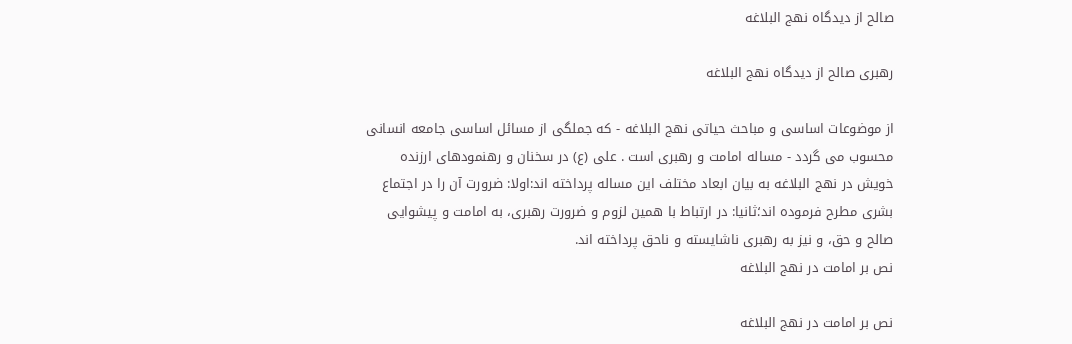صالح از ديدگاه نهج البلاغه

رهبرى صالح از ديدگاه نهج البلاغه

از موضوعات اساسى و مباحث حياتى نهج البلاغه - كه جملگى از مسائل اساسى جامعه انسانى محسوب مى گردد - مساله امامت و رهبرى است . على (ع) در سخنان و رهنمودهاى ارزنده خويش در نهج البلاغه به بيان ابعاد مختلف اين مساله پرداخته اند:اولا: ضرورت آن را در اجتماع بشرى مطرح فرموده اند؛ثانيا: در ارتباط با همين لزوم و ضرورت رهبرى، به امامت و پيشوايى صالح و حق، و نيز به رهبرى ناشايسته و ناحق پرداخته اند.
نص بر امامت در نهج البلاغه

نص بر امامت در نهج البلاغه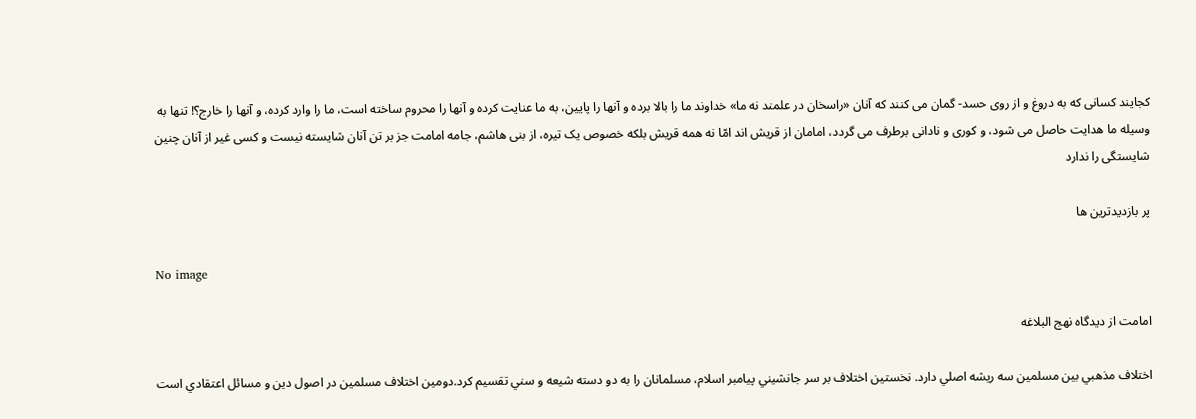کجایند کسانى که به دروغ و از روى حسد- گمان مى کنند که آنان «راسخان در علمند نه ما» خداوند ما را بالا برده و آنها را پایین، به ما عنایت کرده و آنها را محروم ساخته است، ما را وارد کرده، و آنها را خارج؟! تنها به وسیله ما هدایت حاصل مى شود، و کورى و نادانى برطرف مى گردد، امامان از قریش اند امّا نه همه قریش بلکه خصوص یک تیره، از بنى هاشم، جامه امامت جز بر تن آنان شایسته نیست و کسى غیر از آنان چنین شایستگى را ندارد

پر بازدیدترین ها

No image

امامت از ديدگاه نهج البلاغه

اختلاف مذهبي بين مسلمين سه ريشه اصلي دارد. نخستين اختلاف بر سر جانشيني پيامبر اسلام، مسلمانان را به دو دسته شيعه و سني تقسيم کرد.دومين اختلاف مسلمين در اصول دين و مسائل اعتقادي است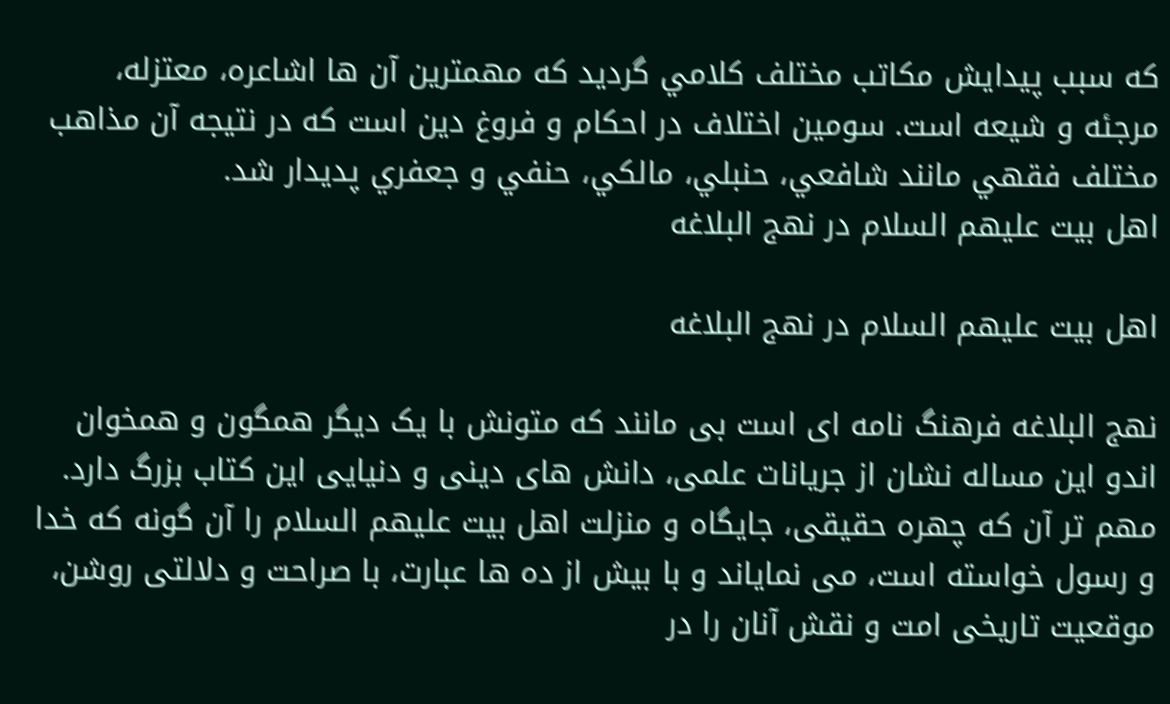که سبب پيدايش مکاتب مختلف کلامي گرديد که مهمترين آن ها اشاعره، معتزله، مرجئه و شيعه است. سومين اختلاف در احکام و فروغ دين است که در نتيجه آن مذاهب مختلف فقهي مانند شافعي، حنبلي، مالکي، حنفي و جعفري پديدار شد.
اهل بیت علیهم السلام در نهج البلاغه

اهل بیت علیهم السلام در نهج البلاغه

نهج البلاغه فرهنگ نامه ای است بی مانند که متونش با یک دیگر همگون و همخوان اندو این مساله نشان از جریانات علمی، دانش های دینی و دنیایی این کتاب بزرگ دارد. مهم تر آن که چهره حقیقی، جایگاه و منزلت اهل بیت علیهم السلام را آن گونه که خدا و رسول خواسته است، می نمایاند و با بیش از ده ها عبارت، با صراحت و دلالتی روشن، موقعیت تاریخی امت و نقش آنان را در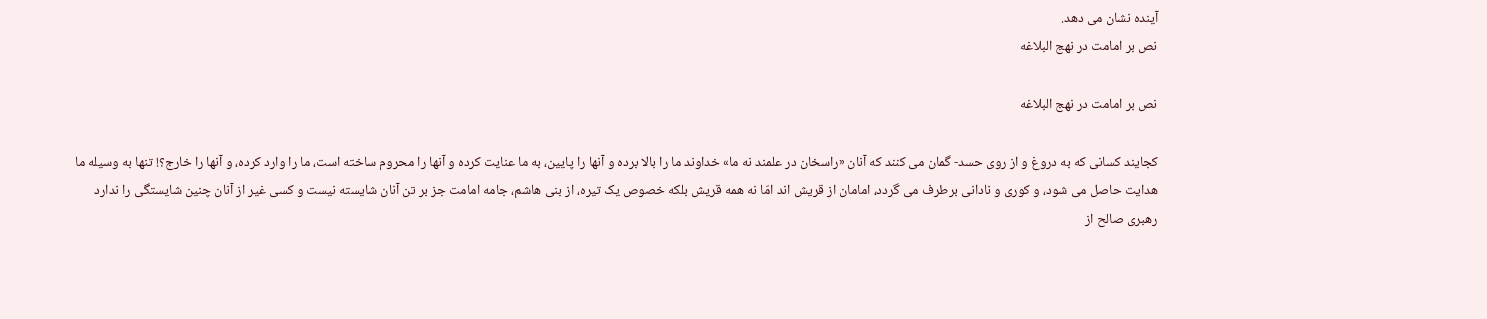آینده نشان می دهد.
نص بر امامت در نهج البلاغه

نص بر امامت در نهج البلاغه

کجایند کسانى که به دروغ و از روى حسد- گمان مى کنند که آنان «راسخان در علمند نه ما» خداوند ما را بالا برده و آنها را پایین، به ما عنایت کرده و آنها را محروم ساخته است، ما را وارد کرده، و آنها را خارج؟! تنها به وسیله ما هدایت حاصل مى شود، و کورى و نادانى برطرف مى گردد، امامان از قریش اند امّا نه همه قریش بلکه خصوص یک تیره، از بنى هاشم، جامه امامت جز بر تن آنان شایسته نیست و کسى غیر از آنان چنین شایستگى را ندارد
رهبرى صالح از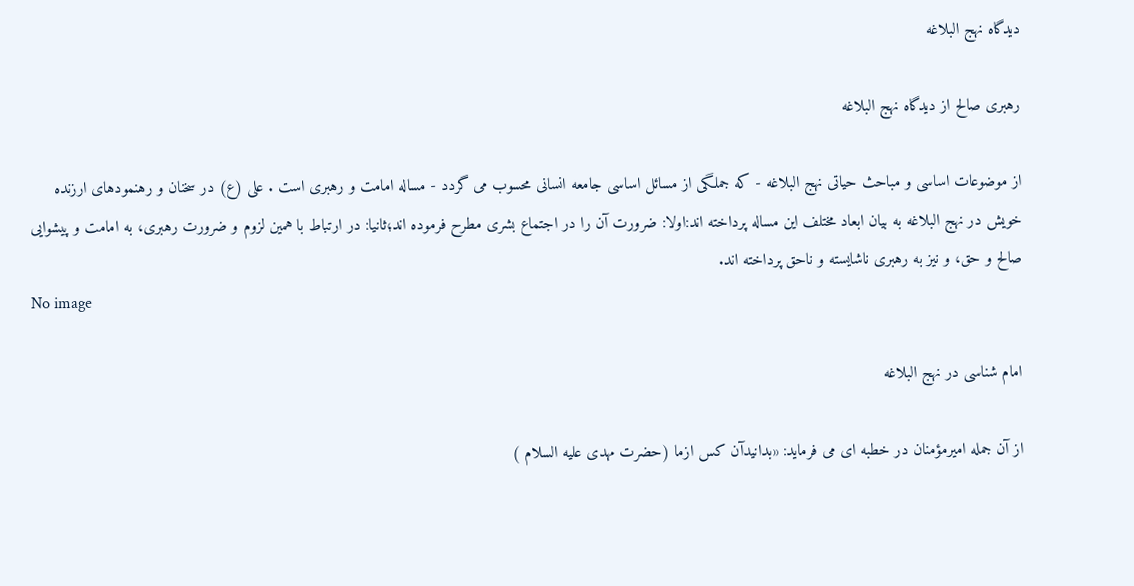ديدگاه نهج البلاغه

رهبرى صالح از ديدگاه نهج البلاغه

از موضوعات اساسى و مباحث حياتى نهج البلاغه - كه جملگى از مسائل اساسى جامعه انسانى محسوب مى گردد - مساله امامت و رهبرى است . على (ع) در سخنان و رهنمودهاى ارزنده خويش در نهج البلاغه به بيان ابعاد مختلف اين مساله پرداخته اند:اولا: ضرورت آن را در اجتماع بشرى مطرح فرموده اند؛ثانيا: در ارتباط با همين لزوم و ضرورت رهبرى، به امامت و پيشوايى صالح و حق، و نيز به رهبرى ناشايسته و ناحق پرداخته اند.
No image

امام شناسی در نهج البلاغه

از آن جمله امیرمؤمنان در خطبه ای می فرماید: «بدانیدآن کس ازما (حضرت مهدی علیه السلام )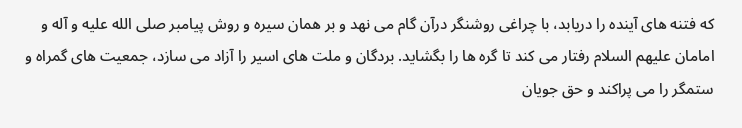که فتنه های آینده را دریابد، با چراغی روشنگر درآن گام می نهد و بر همان سیره و روش پیامبر صلی الله علیه و آله و امامان علیهم السلام رفتار می کند تا گره ها را بگشاید. بردگان و ملت های اسیر را آزاد می سازد، جمعیت های گمراه و ستمگر را می پراکند و حق جویان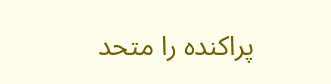پراکنده را متحد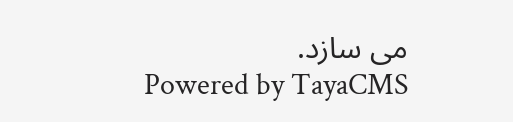می سازد.
Powered by TayaCMS